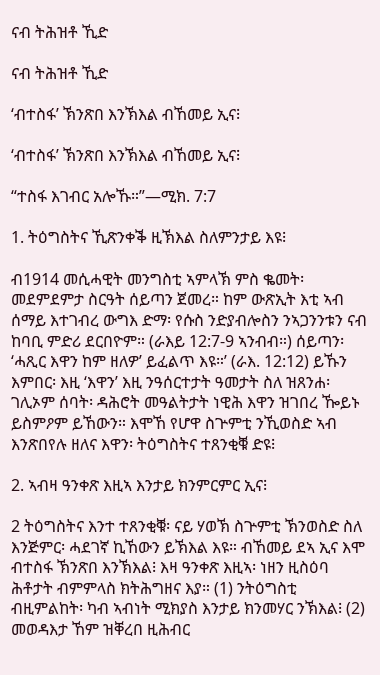ናብ ትሕዝቶ ኺድ

ናብ ትሕዝቶ ኺድ

‘ብተስፋ’ ኽንጽበ እንኽእል ብኸመይ ኢና፧

‘ብተስፋ’ ኽንጽበ እንኽእል ብኸመይ ኢና፧

“ተስፋ እገብር አሎኹ።”—ሚክ. 7:7

1. ትዕግስትና ኺጽንቀቕ ዚኽእል ስለምንታይ እዩ፧

ብ1914 መሲሓዊት መንግስቲ ኣምላኽ ምስ ቈመት፡ መደምደምታ ስርዓት ሰይጣን ጀመረ። ከም ውጽኢት እቲ ኣብ ሰማይ እተገብረ ውግእ ድማ፡ የሱስ ንድያብሎስን ንኣጋንንቱን ናብ ከባቢ ምድሪ ደርበዮም። (ራእይ 12:7-9 ኣንብብ።) ሰይጣን፡ ‘ሓጺር እዋን ከም ዘለዎ’ ይፈልጥ እዩ።’ (ራእ. 12:12) ይኹን እምበር፡ እዚ ‘እዋን’ እዚ ንዓሰርተታት ዓመታት ስለ ዝጸንሐ፡ ገሊኦም ሰባት፡ ዳሕሮት መዓልትታት ነዊሕ እዋን ዝገበረ ዀይኑ ይስምዖም ይኸውን። እሞኸ የሆዋ ስጕምቲ ንኺወስድ ኣብ እንጽበየሉ ዘለና እዋን፡ ትዕግስትና ተጸንቂቑ ድዩ፧

2. ኣብዛ ዓንቀጽ እዚኣ እንታይ ክንምርምር ኢና፧

2 ትዕግስትና እንተ ተጸንቂቑ፡ ናይ ሃወኽ ስጕምቲ ኽንወስድ ስለ እንጅምር፡ ሓደገኛ ኪኸውን ይኽእል እዩ። ብኸመይ ደኣ ኢና እሞ ብተስፋ ኽንጽበ እንኽእል፧ እዛ ዓንቀጽ እዚኣ፡ ነዘን ዚስዕባ ሕቶታት ብምምላስ ክትሕግዘና እያ። (1) ንትዕግስቲ ብዚምልከት፡ ካብ ኣብነት ሚክያስ እንታይ ክንመሃር ንኽእል፧ (2) መወዳእታ ኸም ዝቐረበ ዚሕብር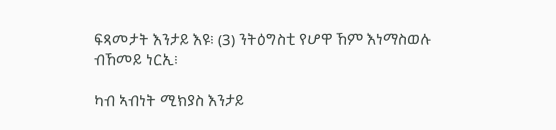ፍጻመታት እንታይ እዩ፧ (3) ንትዕግስቲ የሆዋ ኸም እነማስወሉ ብኸመይ ነርኢ፧

ካብ ኣብነት ሚክያስ እንታይ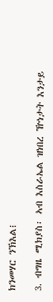ክንመሃር ንኽእል፧

3. ብግዜ ሚክያስ፡ ኣብ እስራኤል ዝነበረ ዅነታት እንታይ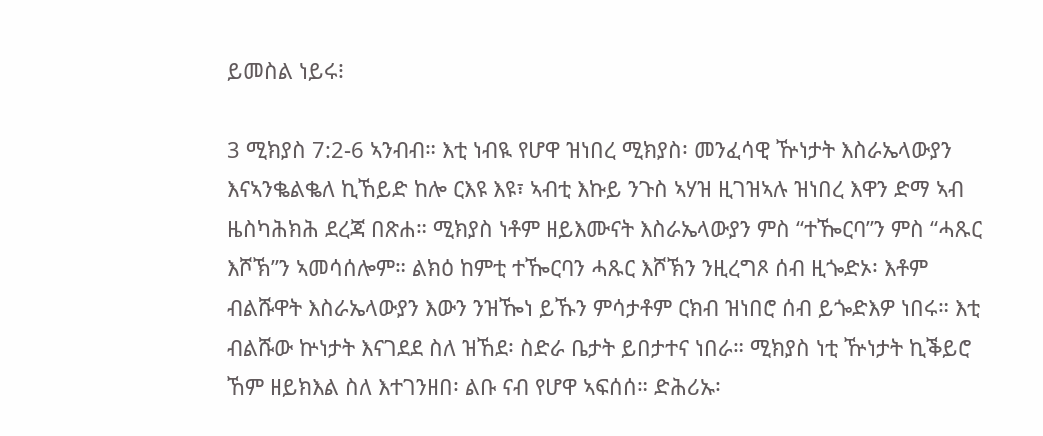ይመስል ነይሩ፧

3 ሚክያስ 7:2-6 ኣንብብ። እቲ ነብዪ የሆዋ ዝነበረ ሚክያስ፡ መንፈሳዊ ዅነታት እስራኤላውያን እናኣንቈልቈለ ኪኸይድ ከሎ ርእዩ እዩ፣ ኣብቲ እኩይ ንጉስ ኣሃዝ ዚገዝኣሉ ዝነበረ እዋን ድማ ኣብ ዜስካሕክሕ ደረጃ በጽሐ። ሚክያስ ነቶም ዘይእሙናት እስራኤላውያን ምስ “ተዀርባ”ን ምስ “ሓጹር እሾኽ”ን ኣመሳሰሎም። ልክዕ ከምቲ ተዀርባን ሓጹር እሾኽን ንዚረግጾ ሰብ ዚጐድኦ፡ እቶም ብልሹዋት እስራኤላውያን እውን ንዝዀነ ይኹን ምሳታቶም ርክብ ዝነበሮ ሰብ ይጐድእዎ ነበሩ። እቲ ብልሹው ኵነታት እናገደደ ስለ ዝኸደ፡ ስድራ ቤታት ይበታተና ነበራ። ሚክያስ ነቲ ዅነታት ኪቕይሮ ኸም ዘይክእል ስለ እተገንዘበ፡ ልቡ ናብ የሆዋ ኣፍሰሰ። ድሕሪኡ፡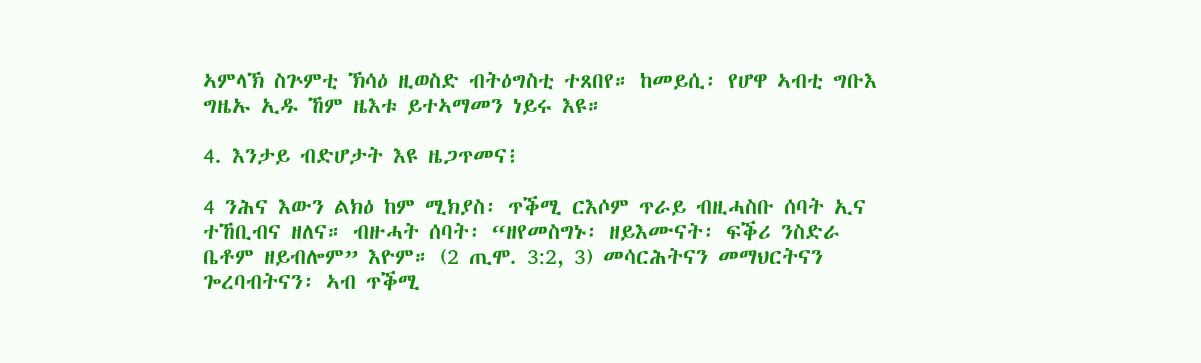ኣምላኽ ስጕምቲ ኽሳዕ ዚወስድ ብትዕግስቲ ተጸበየ። ከመይሲ፡ የሆዋ ኣብቲ ግቡእ ግዜኡ ኢዱ ኸም ዜእቱ ይተኣማመን ነይሩ እዩ።

4. እንታይ ብድሆታት እዩ ዜጋጥመና፧

4 ንሕና እውን ልክዕ ከም ሚክያስ፡ ጥቕሚ ርእሶም ጥራይ ብዚሓስቡ ሰባት ኢና ተኸቢብና ዘለና። ብዙሓት ሰባት፡ “ዘየመስግኑ፡ ዘይእሙናት፡ ፍቕሪ ንስድራ ቤቶም ዘይብሎም” እዮም። (2 ጢሞ. 3:2, 3) መሳርሕትናን መማህርትናን ጐረባብትናን፡ ኣብ ጥቕሚ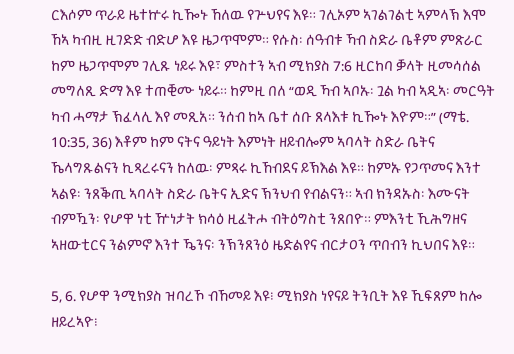ርእሶም ጥራይ ዜተኵሩ ኪዀኑ ኸለዉ የጕህየና እዩ። ገሊኦም ኣገልገልቲ ኣምላኽ እሞ ኸኣ ካብዚ ዚገድድ ብድሆ እዩ ዜጋጥሞም። የሱስ፡ ሰዓብቱ ኻብ ስድራ ቤቶም ምጽራር ከም ዜጋጥሞም ገሊጹ ነይሩ እዩ፣ ምስተን ኣብ ሚክያስ 7:6 ዚርከባ ቓላት ዚመሳሰል መግለጺ ድማ እዩ ተጠቒሙ ነይሩ። ከምዚ በለ “ወዲ ኻብ ኣቦኡ፡ ጓል ካብ ኣዲኣ፡ መርዓት ካብ ሓማታ ኽፈላሊ እየ መጺአ። ንሰብ ከኣ ቤተ ሰቡ ጸላእቱ ኪዀኑ እዮም።” (ማቴ. 10:35, 36) እቶም ከም ናትና ዓይነት እምነት ዘይብሎም ኣባላት ስድራ ቤትና ኼላግጹልናን ኪጻረሩናን ከለዉ፡ ምጻሩ ኪኸብደና ይኽእል እዩ። ከምኡ የጋጥመና እንተ ኣልዩ፡ ንጸቕጢ ኣባላት ስድራ ቤትና ኢድና ኽንህብ የብልናን። ኣብ ክንዳኡስ፡ እሙናት ብምዃን፡ የሆዋ ነቲ ዅነታት ክሳዕ ዚፈትሖ ብትዕግስቲ ንጸበዮ። ምእንቲ ኺሕግዘና ኣዘውቲርና ንልምኖ እንተ ዄንና፡ ንኽንጸንዕ ዜድልየና ብርታዐን ጥበብን ኪህበና እዩ።

5, 6. የሆዋ ንሚክያስ ዝባረኾ ብኸመይ እዩ፧ ሚክያስ ነየናይ ትንቢት እዩ ኺፍጸም ከሎ ዘይረኣዮ፧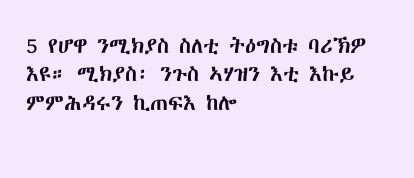5 የሆዋ ንሚክያስ ስለቲ ትዕግስቱ ባሪኽዎ እዩ። ሚክያስ፡ ንጉስ ኣሃዝን እቲ እኩይ ምምሕዳሩን ኪጠፍእ ከሎ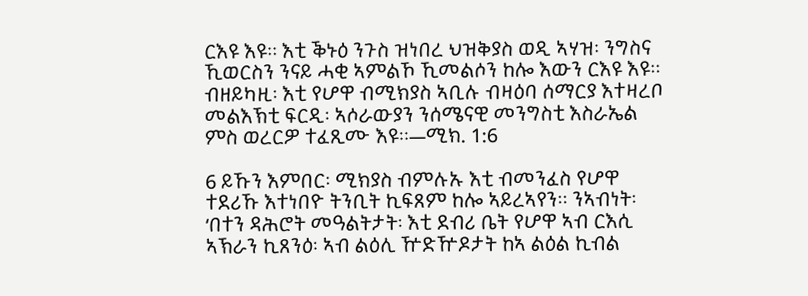ርእዩ እዩ። እቲ ቕኑዕ ንጉስ ዝነበረ ህዝቅያስ ወዲ ኣሃዝ፡ ንግስና ኺወርስን ንናይ ሓቂ ኣምልኾ ኺመልሶን ከሎ እውን ርእዩ እዩ። ብዘይካዚ፡ እቲ የሆዋ ብሚክያስ ኣቢሉ ብዛዕባ ሰማርያ እተዛረቦ መልእኽቲ ፍርዲ፡ ኣሶራውያን ንሰሜናዊ መንግስቲ እስራኤል ምስ ወረርዎ ተፈጺሙ እዩ።—ሚክ. 1:6

6 ይኹን እምበር፡ ሚክያስ ብምሉኡ እቲ ብመንፈስ የሆዋ ተደሪኹ እተነበዮ ትንቢት ኪፍጸም ከሎ ኣይረኣየን። ንኣብነት፡ ‘በተን ዳሕሮት መዓልትታት፡ እቲ ደብሪ ቤት የሆዋ ኣብ ርእሲ ኣኽራን ኪጸንዕ፡ ኣብ ልዕሊ ዅድዅዶታት ከኣ ልዕል ኪብል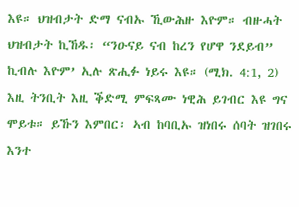እዩ። ህዝብታት ድማ ናብኡ ኺውሕዙ እዮም። ብዙሓት ህዝብታት ኪኸዱ፡ “ንዑናይ ናብ ከረን የሆዋ ንደይብ” ኪብሉ እዮም’ ኢሉ ጽሒፉ ነይሩ እዩ። (ሚክ. 4:1, 2) እዚ ትንቢት እዚ ቕድሚ ምፍጻሙ ነዊሕ ይገብር እዩ ግና ሞይቱ። ይኹን እምበር፡ ኣብ ከባቢኡ ዝነበሩ ሰባት ዝገበሩ እንተ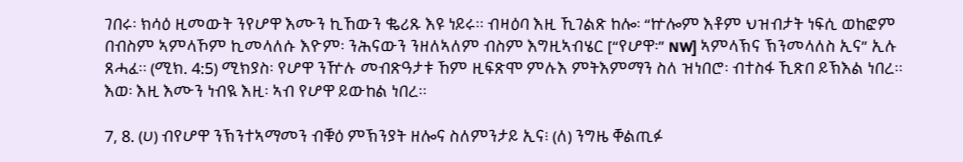ገበሩ፡ ክሳዕ ዚመውት ንየሆዋ እሙን ኪኸውን ቈሪጹ እዩ ነይሩ። ብዛዕባ እዚ ኺገልጽ ከሎ፡ “ኵሎም እቶም ህዝብታት ነፍሲ ወከፎም በብስም ኣምላኾም ኪመላለሱ እዮም፡ ንሕናውን ንዘለኣለም ብስም እግዚኣብሄር [“የሆዋ፡” NW] ኣምላኽና ኽንመላለስ ኢና” ኢሉ ጸሓፈ። (ሚክ. 4:5) ሚክያስ፡ የሆዋ ንዅሉ መብጽዓታቱ ኸም ዚፍጽሞ ምሉእ ምትእምማን ስለ ዝነበሮ፡ ብተስፋ ኺጽበ ይኽእል ነበረ። እወ፡ እዚ እሙን ነብዪ እዚ፡ ኣብ የሆዋ ይውከል ነበረ።

7, 8. (ሀ) ብየሆዋ ንኽንተኣማመን ብቑዕ ምኽንያት ዘሎና ስለምንታይ ኢና፧ (ለ) ንግዜ ቐልጢፉ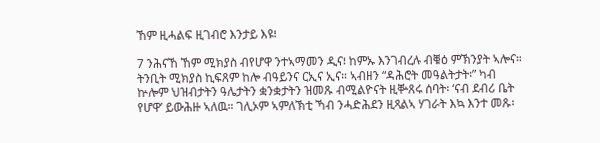ኸም ዚሓልፍ ዚገብሮ እንታይ እዩ፧

7 ንሕናኸ ኸም ሚክያስ ብየሆዋ ንተኣማመን ዲና፧ ከምኡ እንገብረሉ ብቑዕ ምኽንያት ኣሎና። ትንቢት ሚክያስ ኪፍጸም ከሎ ብዓይንና ርኢና ኢና። ኣብዘን “ዳሕሮት መዓልትታት፡” ካብ ኵሎም ህዝብታትን ዓሌታትን ቋንቋታትን ዝመጹ ብሚልዮናት ዚቝጸሩ ሰባት፡ ‘ናብ ደብሪ ቤት የሆዋ’ ይውሕዙ ኣለዉ። ገሊኦም ኣምለኽቲ ኻብ ንሓድሕደን ዚጻልኣ ሃገራት እኳ እንተ መጹ፡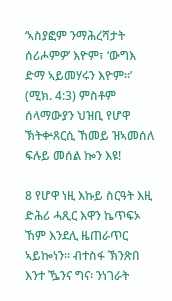‘ኣስያፎም ንማሕረሻታት ሰሪሖምዎ’ እዮም፣ ‘ውግእ ድማ ኣይመሃሩን እዮም።’ (ሚክ. 4:3) ምስቶም ሰላማውያን ህዝቢ የሆዋ ኽትቍጸርሲ ኸመይ ዝኣመሰለ ፍሉይ መሰል ኰን እዩ!

8 የሆዋ ነዚ እኩይ ስርዓት እዚ ድሕሪ ሓጺር እዋን ኬጥፍኦ ኸም እንደሊ ዜጠራጥር ኣይኰነን። ብተስፋ ኽንጽበ እንተ ዄንና ግና፡ ንነገራት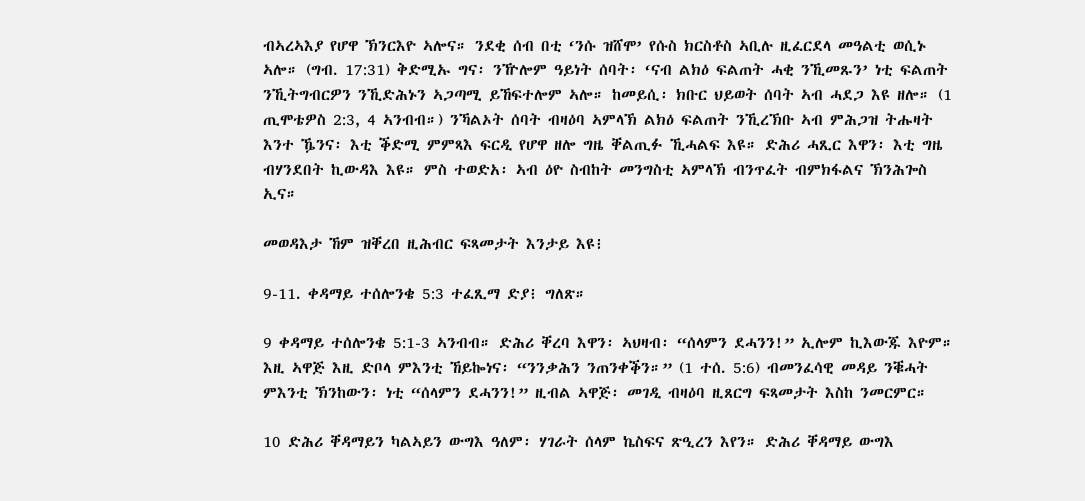ብኣረኣእያ የሆዋ ኽንርእዮ ኣሎና። ንደቂ ሰብ በቲ ‘ንሱ ዝሸሞ’ የሱስ ክርስቶስ ኣቢሉ ዚፈርደላ መዓልቲ ወሲኑ ኣሎ። (ግብ. 17:31) ቅድሚኡ ግና፡ ንዅሎም ዓይነት ሰባት፡ ‘ናብ ልክዕ ፍልጠት ሓቂ ንኺመጹን’ ነቲ ፍልጠት ንኺትግብርዎን ንኺድሕኑን ኣጋጣሚ ይኸፍተሎም ኣሎ። ከመይሲ፡ ክቡር ህይወት ሰባት ኣብ ሓደጋ እዩ ዘሎ። (1 ጢሞቴዎስ 2:3, 4 ኣንብብ።) ንኻልኦት ሰባት ብዛዕባ ኣምላኽ ልክዕ ፍልጠት ንኺረኽቡ ኣብ ምሕጋዝ ትሑዛት እንተ ዄንና፡ እቲ ቕድሚ ምምጻእ ፍርዲ የሆዋ ዘሎ ግዜ ቐልጢፉ ኺሓልፍ እዩ። ድሕሪ ሓጺር እዋን፡ እቲ ግዜ ብሃንደበት ኪውዳእ እዩ። ምስ ተወድአ፡ ኣብ ዕዮ ስብከት መንግስቲ ኣምላኽ ብንጥፈት ብምክፋልና ኽንሕጐስ ኢና።

መወዳእታ ኸም ዝቐረበ ዚሕብር ፍጻመታት እንታይ እዩ፧

9-11. ቀዳማይ ተሰሎንቄ 5:3 ተፈጺማ ድያ፧ ግለጽ።

9 ቀዳማይ ተሰሎንቄ 5:1-3 ኣንብብ። ድሕሪ ቐረባ እዋን፡ ኣህዛብ፡ “ሰላምን ደሓንን!” ኢሎም ኪእውጁ እዮም። እዚ ኣዋጅ እዚ ድቦላ ምእንቲ ኸይኰነና፡ “ንንቃሕን ንጠንቀቕን።” (1 ተሰ. 5:6) ብመንፈሳዊ መዳይ ንቑሓት ምእንቲ ኽንከውን፡ ነቲ “ሰላምን ደሓንን!” ዚብል ኣዋጅ፡ መገዲ ብዛዕባ ዚጸርግ ፍጻመታት እስከ ንመርምር።

10 ድሕሪ ቐዳማይን ካልኣይን ውግእ ዓለም፡ ሃገራት ሰላም ኬስፍና ጽዒረን እየን። ድሕሪ ቐዳማይ ውግእ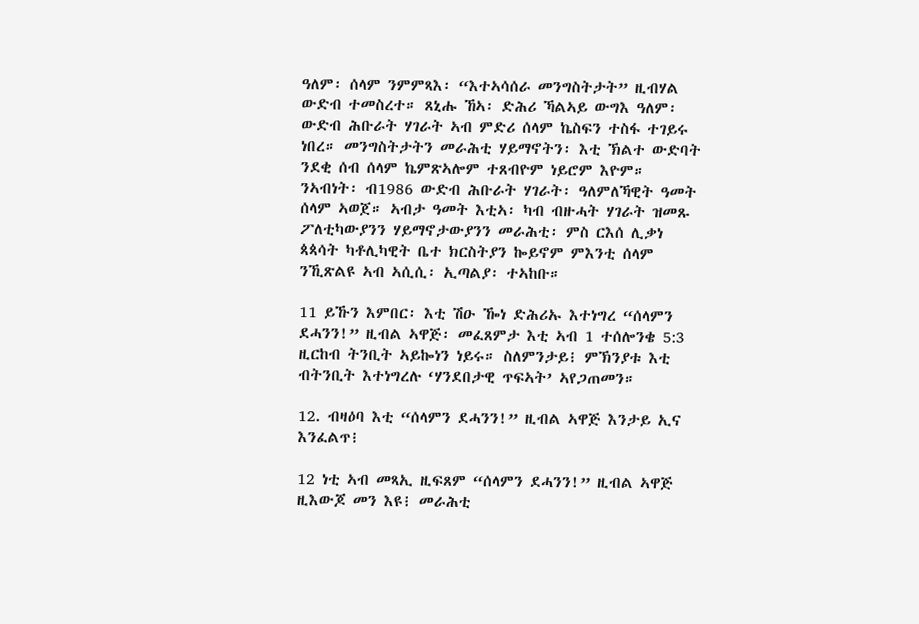ዓለም፡ ሰላም ንምምጻእ፡ “እተኣሳሰራ መንግስትታት” ዚብሃል ውድብ ተመስረተ። ጸኒሑ ኸኣ፡ ድሕሪ ኻልኣይ ውግእ ዓለም፡ ውድብ ሕቡራት ሃገራት ኣብ ምድሪ ሰላም ኬስፍን ተስፋ ተገይሩ ነበረ። መንግስትታትን መራሕቲ ሃይማኖትን፡ እቲ ኽልተ ውድባት ንደቂ ሰብ ሰላም ኬምጽኣሎም ተጸብዮም ነይሮም እዮም። ንኣብነት፡ ብ1986 ውድብ ሕቡራት ሃገራት፡ ዓለምለኻዊት ዓመት ሰላም ኣወጀ። ኣብታ ዓመት እቲኣ፡ ካብ ብዙሓት ሃገራት ዝመጹ ፖለቲካውያንን ሃይማኖታውያንን መራሕቲ፡ ምስ ርእሰ ሊቃነ ጳጳሳት ካቶሊካዊት ቤተ ክርስትያን ኰይኖም ምእንቲ ሰላም ንኺጽልዩ ኣብ ኣሲሲ፡ ኢጣልያ፡ ተኣከቡ።

11 ይኹን እምበር፡ እቲ ሽዑ ዀነ ድሕሪኡ እተነግረ “ሰላምን ደሓንን!” ዚብል ኣዋጅ፡ መፈጸምታ እቲ ኣብ 1 ተሰሎንቄ 5:3 ዚርከብ ትንቢት ኣይኰነን ነይሩ። ስለምንታይ፧ ምኽንያቱ እቲ ብትንቢት እተነግረሉ ‘ሃንደበታዊ ጥፍኣት’ ኣየጋጠመን።

12. ብዛዕባ እቲ “ሰላምን ደሓንን!” ዚብል ኣዋጅ እንታይ ኢና እንፈልጥ፧

12 ነቲ ኣብ መጻኢ ዚፍጸም “ሰላምን ደሓንን!” ዚብል ኣዋጅ ዚእውጆ መን እዩ፧ መራሕቲ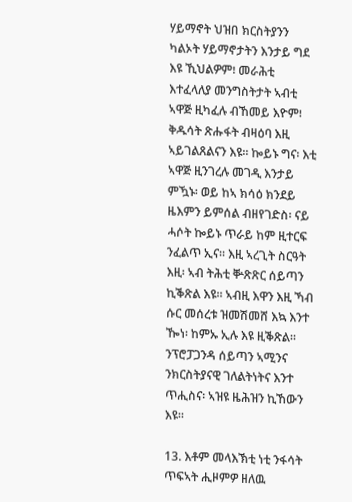ሃይማኖት ህዝበ ክርስትያንን ካልኦት ሃይማኖታትን እንታይ ግደ እዩ ኺህልዎም፧ መራሕቲ እተፈላለያ መንግስትታት ኣብቲ ኣዋጅ ዚካፈሉ ብኸመይ እዮም፧ ቅዱሳት ጽሑፋት ብዛዕባ እዚ ኣይገልጸልናን እዩ። ኰይኑ ግና፡ እቲ ኣዋጅ ዚንገረሉ መገዲ እንታይ ምዃኑ፡ ወይ ከኣ ክሳዕ ክንደይ ዜእምን ይምሰል ብዘየገድስ፡ ናይ ሓሶት ኰይኑ ጥራይ ከም ዚተርፍ ንፈልጥ ኢና። እዚ ኣረጊት ስርዓት እዚ፡ ኣብ ትሕቲ ቝጽጽር ሰይጣን ኪቕጽል እዩ። ኣብዚ እዋን እዚ ኻብ ሱር መሰረቱ ዝመሽመሸ እኳ እንተ ዀነ፡ ከምኡ ኢሉ እዩ ዚቕጽል። ንፕሮፓጋንዳ ሰይጣን ኣሚንና ንክርስትያናዊ ገለልትነትና እንተ ጥሒስና፡ ኣዝዩ ዜሕዝን ኪኸውን እዩ።

13. እቶም መላእኽቲ ነቲ ንፋሳት ጥፍኣት ሒዞምዎ ዘለዉ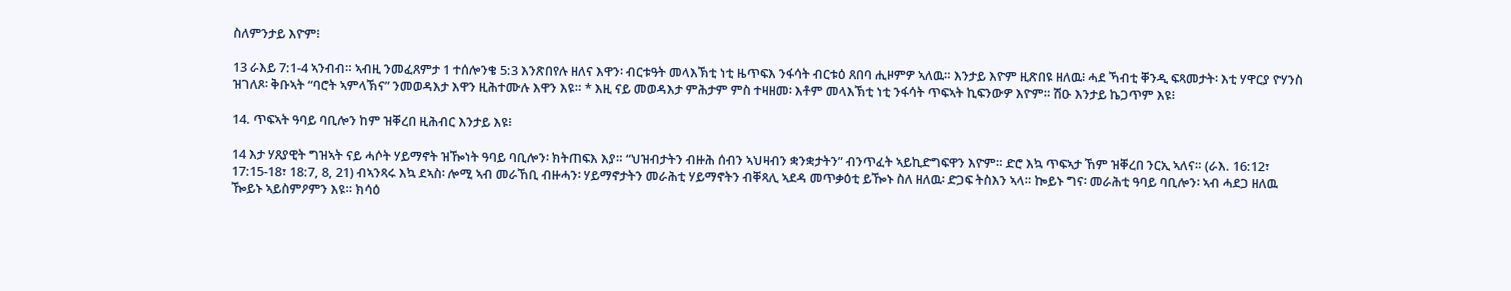ስለምንታይ እዮም፧

13 ራእይ 7:1-4 ኣንብብ። ኣብዚ ንመፈጸምታ 1 ተሰሎንቄ 5:3 እንጽበየሉ ዘለና እዋን፡ ብርቱዓት መላእኽቲ ነቲ ዜጥፍእ ንፋሳት ብርቱዕ ጸበባ ሒዞምዎ ኣለዉ። እንታይ እዮም ዚጽበዩ ዘለዉ፧ ሓደ ኻብቲ ቐንዲ ፍጻመታት፡ እቲ ሃዋርያ ዮሃንስ ዝገለጾ፡ ቅቡኣት “ባሮት ኣምላኽና” ንመወዳእታ እዋን ዚሕተሙሉ እዋን እዩ። * እዚ ናይ መወዳእታ ምሕታም ምስ ተዛዘመ፡ እቶም መላእኽቲ ነቲ ንፋሳት ጥፍኣት ኪፍንውዎ እዮም። ሽዑ እንታይ ኬጋጥም እዩ፧

14. ጥፍኣት ዓባይ ባቢሎን ከም ዝቐረበ ዚሕብር እንታይ እዩ፧

14 እታ ሃጸያዊት ግዝኣት ናይ ሓሶት ሃይማኖት ዝዀነት ዓባይ ባቢሎን፡ ክትጠፍእ እያ። “ህዝብታትን ብዙሕ ሰብን ኣህዛብን ቋንቋታትን” ብንጥፈት ኣይኪድግፍዋን እዮም። ድሮ እኳ ጥፍኣታ ኸም ዝቐረበ ንርኢ ኣለና። (ራእ. 16:12፣ 17:15-18፣ 18:7, 8, 21) ብኣንጻሩ እኳ ደኣስ፡ ሎሚ ኣብ መራኸቢ ብዙሓን፡ ሃይማኖታትን መራሕቲ ሃይማኖትን ብቐጻሊ ኣደዳ መጥቃዕቲ ይዀኑ ስለ ዘለዉ፡ ድጋፍ ትስእን ኣላ። ኰይኑ ግና፡ መራሕቲ ዓባይ ባቢሎን፡ ኣብ ሓደጋ ዘለዉ ዀይኑ ኣይስምዖምን እዩ። ክሳዕ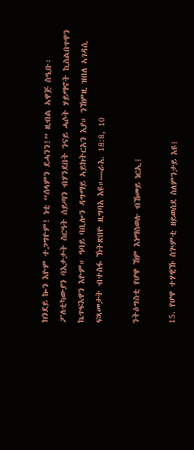ክንደይ ኰን እዮም ተጋግዮም! ነቲ “ሰላምን ደሓንን!” ዚብል ኣዋጅ ስዒቡ፡ ፖለቲካውያን ባእታታት ስርዓት ሰይጣን ብሃንደበት ንናይ ሓሶት ሃይማኖት ኪስልበጥዋን ኬጥፍእዋን እዮም። ዓባይ ባቢሎን ዳግማይ ኣይክትርአን እያ። ንኸምዚ ዝበለ ኣገዳሲ ፍጻመታት ብተስፋ ኽትጽበዮ ዚግባእ እዩ።—ራእ. 18:8, 10

ንትዕግስቲ የሆዋ ኸም እነማስወሉ ብኸመይ ነርኢ፧

15. የሆዋ ተሃዊኹ ስጕምቲ ዘይወሰደ ስለምንታይ እዩ፧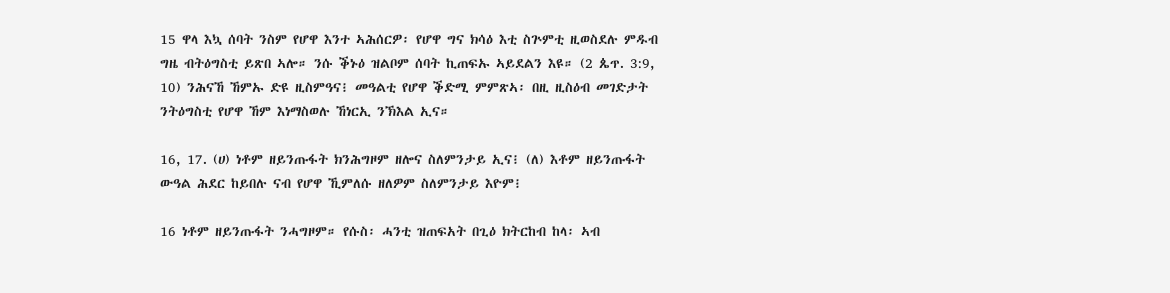15 ዋላ እኳ ሰባት ንስም የሆዋ እንተ ኣሕሰርዎ፡ የሆዋ ግና ክሳዕ እቲ ስጕምቲ ዚወስደሉ ምዱብ ግዜ ብትዕግስቲ ይጽበ ኣሎ። ንሱ ቕኑዕ ዝልቦም ሰባት ኪጠፍኡ ኣይደልን እዩ። (2 ጴጥ. 3:9, 10) ንሕናኸ ኸምኡ ድዩ ዚስምዓና፧ መዓልቲ የሆዋ ቕድሚ ምምጽኣ፡ በዚ ዚስዕብ መገድታት ንትዕግስቲ የሆዋ ኸም እነማስወሉ ኸነርኢ ንኽእል ኢና።

16, 17. (ሀ) ነቶም ዘይንጡፋት ክንሕግዞም ዘሎና ስለምንታይ ኢና፧ (ለ) እቶም ዘይንጡፋት ውዓል ሕደር ከይበሉ ናብ የሆዋ ኺምለሱ ዘለዎም ስለምንታይ እዮም፧

16 ነቶም ዘይንጡፋት ንሓግዞም። የሱስ፡ ሓንቲ ዝጠፍአት በጊዕ ክትርከብ ከላ፡ ኣብ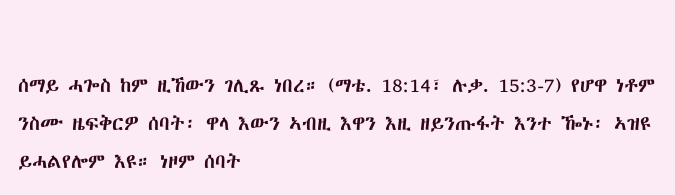ሰማይ ሓጐስ ከም ዚኸውን ገሊጹ ነበረ። (ማቴ. 18:14፣ ሉቃ. 15:3-7) የሆዋ ነቶም ንስሙ ዜፍቅርዎ ሰባት፡ ዋላ እውን ኣብዚ እዋን እዚ ዘይንጡፋት እንተ ዀኑ፡ ኣዝዩ ይሓልየሎም እዩ። ነዞም ሰባት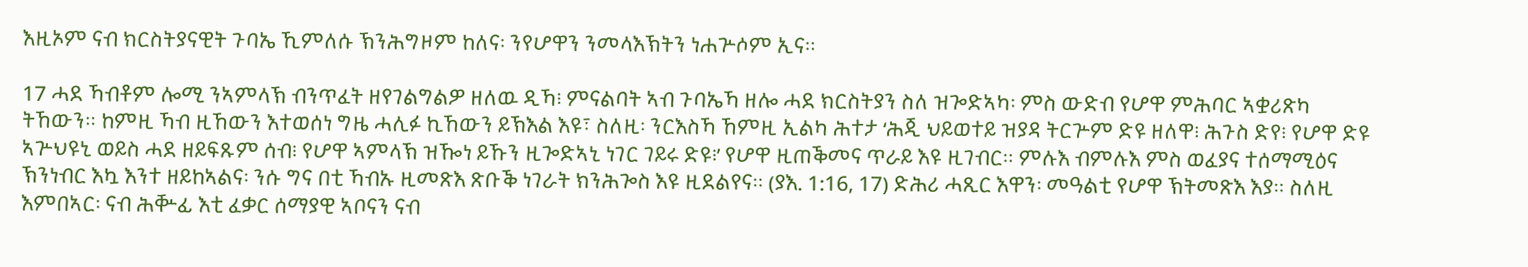እዚኦም ናብ ክርስትያናዊት ጉባኤ ኺምለሱ ኽንሕግዞም ከለና፡ ንየሆዋን ንመላእኽትን ነሐጕሶም ኢና።

17 ሓደ ኻብቶም ሎሚ ንኣምላኽ ብንጥፈት ዘየገልግልዎ ዘለዉ ዲኻ፧ ምናልባት ኣብ ጉባኤኻ ዘሎ ሓደ ክርስትያን ስለ ዝጐድኣካ፡ ምስ ውድብ የሆዋ ምሕባር ኣቋሪጽካ ትኸውን። ከምዚ ኻብ ዚኸውን እተወሰነ ግዜ ሓሊፉ ኪኸውን ይኽእል እዩ፣ ስለዚ፡ ንርእስኻ ኸምዚ ኢልካ ሕተታ ‘ሕጂ ህይወተይ ዝያዳ ትርጕም ድዩ ዘለዋ፧ ሕጉስ ድየ፧ የሆዋ ድዩ ኣጕህዩኒ ወይስ ሓደ ዘይፍጹም ሰብ፧ የሆዋ ኣምላኽ ዝዀነ ይኹን ዚጐድኣኒ ነገር ገይሩ ድዩ፧’ የሆዋ ዚጠቕመና ጥራይ እዩ ዚገብር። ምሉእ ብምሉእ ምስ ወፈያና ተሰማሚዕና ኽንነብር እኳ እንተ ዘይከኣልና፡ ንሱ ግና በቲ ኻብኡ ዚመጽእ ጽቡቕ ነገራት ክንሕጐስ እዩ ዚደልየና። (ያእ. 1:16, 17) ድሕሪ ሓጺር እዋን፡ መዓልቲ የሆዋ ኽትመጽእ እያ። ስለዚ እምበኣር፡ ናብ ሕቝፊ እቲ ፈቃር ሰማያዊ ኣቦናን ናብ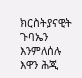ክርስትያናዊት ጉባኤን እንምለሰሉ እዋን ሕጂ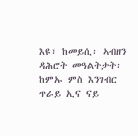እዩ፣ ከመይሲ፡ ኣብዘን ዳሕሮት መዓልትታት፡ ከምኡ ምስ እንገብር ጥራይ ኢና ናይ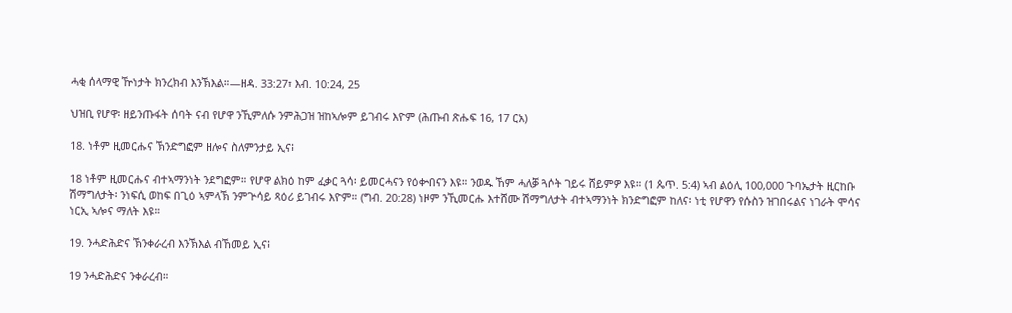ሓቂ ሰላማዊ ዅነታት ክንረክብ እንኽእል።—ዘዳ. 33:27፣ እብ. 10:24, 25

ህዝቢ የሆዋ፡ ዘይንጡፋት ሰባት ናብ የሆዋ ንኺምለሱ ንምሕጋዝ ዝከኣሎም ይገብሩ እዮም (ሕጡብ ጽሑፍ 16, 17 ርአ)

18. ነቶም ዚመርሑና ኽንድግፎም ዘሎና ስለምንታይ ኢና፧

18 ነቶም ዚመርሑና ብተኣማንነት ንደግፎም። የሆዋ ልክዕ ከም ፈቃር ጓሳ፡ ይመርሓናን የዕቍበናን እዩ። ንወዱ ኸም ሓለቓ ጓሶት ገይሩ ሸይምዎ እዩ። (1 ጴጥ. 5:4) ኣብ ልዕሊ 100,000 ጉባኤታት ዚርከቡ ሽማግለታት፡ ንነፍሲ ወከፍ በጊዕ ኣምላኽ ንምጕሳይ ጻዕሪ ይገብሩ እዮም። (ግብ. 20:28) ነዞም ንኺመርሑ እተሸሙ ሽማግለታት ብተኣማንነት ክንድግፎም ከለና፡ ነቲ የሆዋን የሱስን ዝገበሩልና ነገራት ሞሳና ነርኢ ኣሎና ማለት እዩ።

19. ንሓድሕድና ኽንቀራረብ እንኽእል ብኸመይ ኢና፧

19 ንሓድሕድና ንቀራረብ።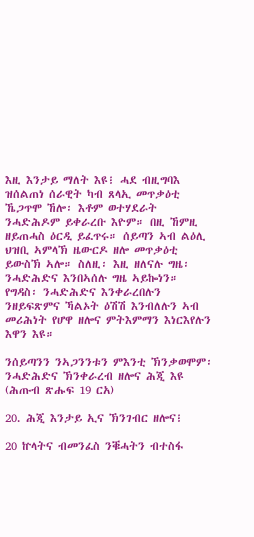እዚ እንታይ ማለት እዩ፧ ሓደ ብዚግባእ ዝሰልጠነ ሰራዊት ካብ ጸላኢ መጥቃዕቲ ኼጋጥሞ ኸሎ፡ እቶም ወተሃደራት ንሓድሕዶም ይቀራረቡ እዮም። በዚ ኸምዚ ዘይጠሓስ ዕርዲ ይፈጥሩ። ሰይጣን ኣብ ልዕሊ ህዝቢ ኣምላኽ ዜውርዶ ዘሎ መጥቃዕቲ ይውስኽ ኣሎ። ስለዚ፡ እዚ ዘለናሉ ግዜ፡ ንሓድሕድና እንበኣሰሉ ግዜ ኣይኰነን። የግዳስ፡ ንሓድሕድና እንቀራረበሉን ንዘይፍጽምና ኻልኦት ዕሽሽ እንብለሉን ኣብ መሪሕነት የሆዋ ዘሎና ምትእምማን እነርእየሉን እዋን እዩ።

ንሰይጣንን ንኣጋንንቱን ምእንቲ ኽንቃወሞም፡ ንሓድሕድና ኽንቀራረብ ዘሎና ሕጂ እዩ (ሕጡብ ጽሑፍ 19 ርአ)

20. ሕጂ እንታይ ኢና ኽንገብር ዘሎና፧

20 ኵላትና ብመንፈስ ንቑሓትን ብተስፋ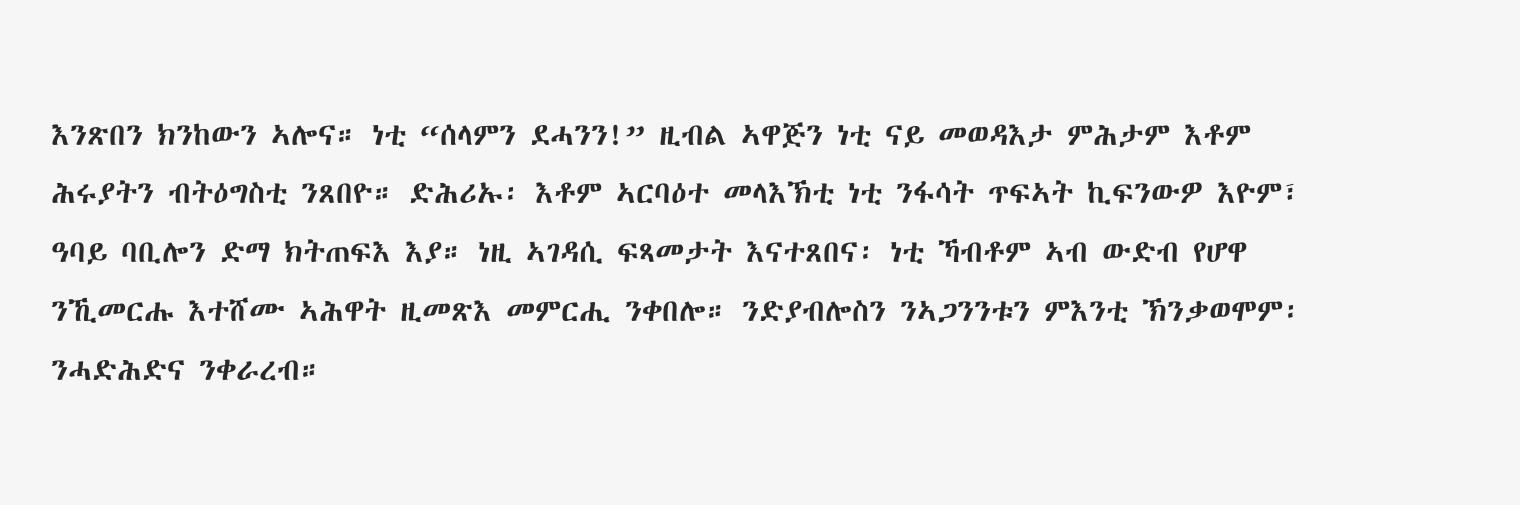እንጽበን ክንከውን ኣሎና። ነቲ “ሰላምን ደሓንን!” ዚብል ኣዋጅን ነቲ ናይ መወዳእታ ምሕታም እቶም ሕሩያትን ብትዕግስቲ ንጸበዮ። ድሕሪኡ፡ እቶም ኣርባዕተ መላእኽቲ ነቲ ንፋሳት ጥፍኣት ኪፍንውዎ እዮም፣ ዓባይ ባቢሎን ድማ ክትጠፍእ እያ። ነዚ ኣገዳሲ ፍጻመታት እናተጸበና፡ ነቲ ኻብቶም ኣብ ውድብ የሆዋ ንኺመርሑ እተሸሙ ኣሕዋት ዚመጽእ መምርሒ ንቀበሎ። ንድያብሎስን ንኣጋንንቱን ምእንቲ ኽንቃወሞም፡ ንሓድሕድና ንቀራረብ።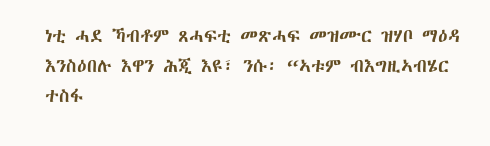ነቲ ሓደ ኻብቶም ጸሓፍቲ መጽሓፍ መዝሙር ዝሃቦ ማዕዳ እንስዕበሉ እዋን ሕጂ እዩ፣ ንሱ፡ “ኣቱም ብእግዚኣብሄር ተስፋ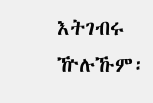እትገብሩ ዅሉኹም፡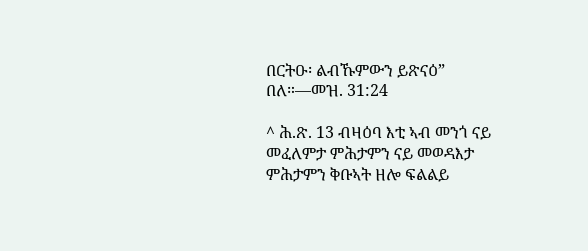በርትዑ፡ ልብኹምውን ይጽናዕ” በለ።—መዝ. 31:24

^ ሕ.ጽ. 13 ብዛዕባ እቲ ኣብ መንጎ ናይ መፈለምታ ምሕታምን ናይ መወዳእታ ምሕታምን ቅቡኣት ዘሎ ፍልልይ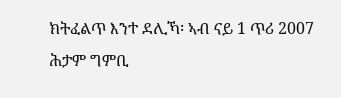ክትፈልጥ እንተ ደሊኻ፡ ኣብ ናይ 1 ጥሪ 2007 ሕታም ግምቢ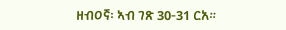ዘብዐኛ፡ ኣብ ገጽ 30-31 ርአ።